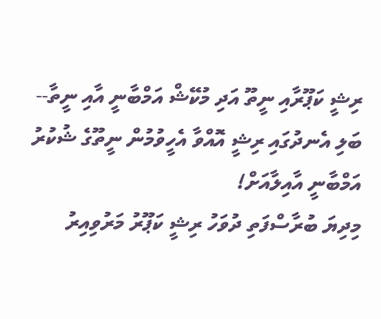ރިޝީ ކަޕޫރާއި ނީތޫ އަދި މުކޭޝް އަމްބާނީ އާއި ނީތާ--
ބަލި އެނދުގައި ރިޝީ އޮއްވާ އެހީވުމުން ނީތޫގެ ޝުކުރު އަމްބާނީ އާއިލާއަށް!
މިދިޔަ ބުރާސްފަތި ދުވަހު ރިޝީ ކަޕޫރު މަރުވިއިރު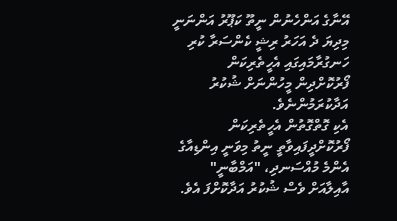އޭނާގެ އަންހެނުން ނީތޫ ކަޕޫރު އަންނަނީ މިދިޔަ ދެ އަހަރު ރިޝީ ކެންސަރާ ކުރި ހަނގުރާމައިގައި އެހީތެރިކަން ފޯރުކޮށްދިން މީހުންނަށް ޝުކުރު އަދާކުރަމުންނެވެ.
އެކި ގޮތްގޮތުން އެހީތެރިކަން ފޯރުކޮށްދީފައިވާތީ ނީތު މިވަނީ އިންޑިއާގެ އެންމެ މުއްސަނދި، "އަމްބާނީ" އާއިލާއަށް ވެސް ޝުކުރު އަދާކޮށްފަ އެވެ.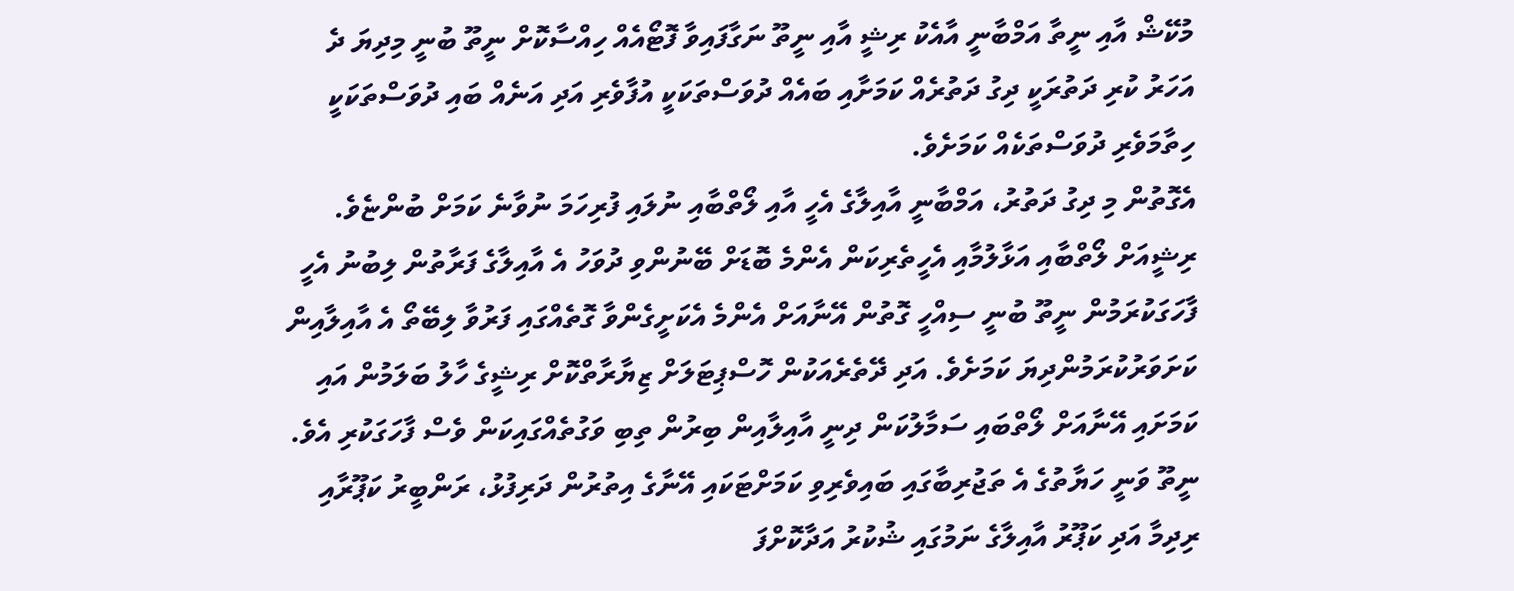މުކޭޝް އާއި ނީތާ އަމްބާނީ އާއެކު ރިޝީ އާއި ނީތޫ ނަގާފައިވާ ފޮޓޯއެއް ހިއްސާކޮށް ނީތޫ ބުނީ މިދިޔަ ދެ އަހަރު ކުރި ދަތުރަކީ ދިގު ދަތުރެއް ކަމަށާއި ބައެއް ދުވަސްތަކަކީ އުފާވެރި އަދި އަނެއް ބައި ދުވަސްތަކަކީ ހިތާމަވެރި ދުވަސްތަކެއް ކަމަށެވެ.
އެގޮތުން މި ދިގު ދަތުރު، އަމްބާނީ އާއިލާގެ އެހީ އާއި ލޯތްބާއި ނުލައި ފުރިހަމަ ނުވާނެ ކަމަށް ބުންޏެވެ.
ރިޝީއަށް ލޯތްބާއި އަޅާލުމާއި އެހީތެރިކަން އެންމެ ބޮޑަށް ބޭނުންވި ދުވަހު އެ އާއިލާގެ ފަރާތުން ލިބުނު އެހީ ފާހަގަކުރަމުން ނީތޫ ބުނީ ސިއްހީ ގޮތުން އޭނާއަށް އެންމެ އެކަށީގެންވާ ގޮތެއްގައި ފަރުވާ ލިބޭތޯ އެ އާއިލާއިން ކަށަވަރުކުރަމުންދިޔަ ކަމަށެވެ. އަދި ދޭތެރެއަކުން ހޮސްޕިޓަލަށް ޒިޔާރާތްކޮށް ރިޝީގެ ހާލު ބަލަމުން އައި ކަމަށައި އޭނާއަށް ލޯތްބައި ސަމާލުކަން ދިނީ އާއިލާއިން ބިރުން ތިބި ވަގުތެއްގައިކަން ވެސް ފާހަގަކުރި އެވެ.
ނީތޫ ވަނީ ހަޔާތުގެ އެ ތަޖުރިބާގައި ބައިވެރިވި ކަމަށްޓަކައި އޭނާގެ އިތުރުން ދަރިފުޅު، ރަންބީރު ކަޕޫރާއި ރިދިމާ އަދި ކަޕޫރު އާއިލާގެ ނަމުގައި ޝުކުރު އަދާކޮށްފަ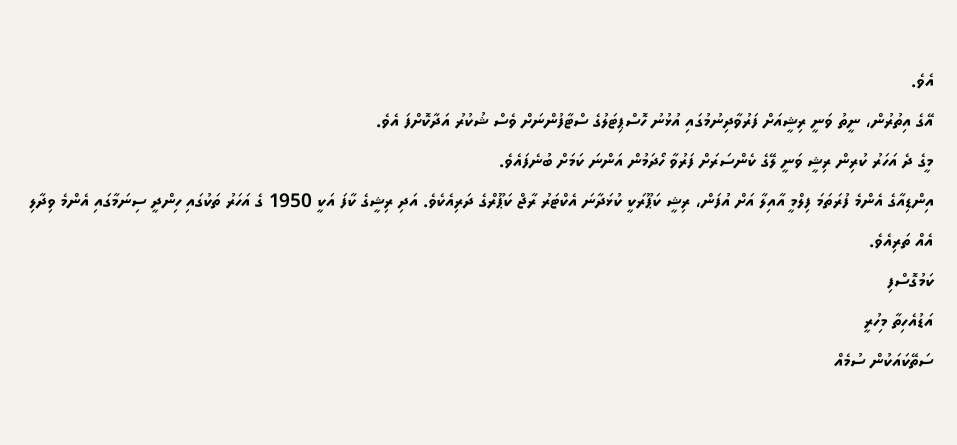އެވެ.
އޭގެ އިތުރުން، ނީތު ވަނީ ރިޝީއަށް ފަރުވާދިނުމުގައި އުޅުނު ހޮސްޕިޓަލުގެ ސްޓާފުންނަށް ވެސް ޝުކުރު އަދާކޮށްފަ އެވެ.
މީގެ ދެ އަހަރު ކުރިން ރިޝީ ވަނީ ލޭގެ ކެންސަރަށް ފަރުވާ ހޯދަމުން އަންނަ ކަމަށް ބުނެފައެވެ.
އިންޑިއާގެ އެންމެ ފުރަތަމަ ފިލްމީ އާއިލާ އަށް އުފަން، ރިޝީ ކަޕޫރަކީ ކުޅަދާނަ އެކްޓަރު ރާޖް ކަޕޫރްގެ ދަރިއެކެވެ. އަދި ރިޝީގެ ކާފަ އަކީ 1950 ގެ އަހަރު ތަކުގައި ހިންދީ ސިނަމާގައި އެންމެ ވިދާލި އެއް ތަރިއެވެ.
ކަމުގޮސްފި
އަޑުއެހިތާ މިހުރީ
ސަތޭކައަކުން ސުމެއް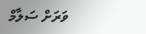ވަރަށް ސަލާމް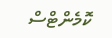ކޮމެންޓްސް